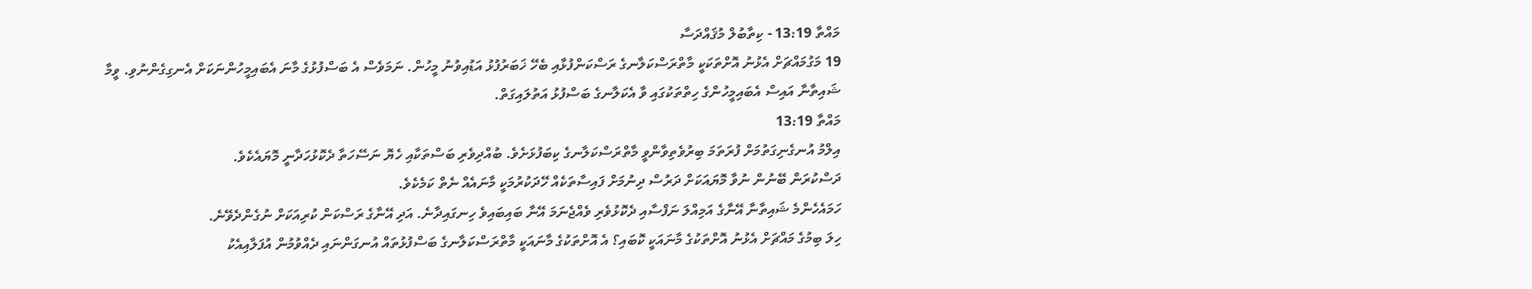މައްތާ 13:19 - ކިތާބުލް މުޤައްދަސާ
19 މަގުމައްޗަށް އެޅުނު އޮށްތަކަކީ މާތްރަސްކަލާނގެ ރަސްކަންފުޅާއި ބެހޭ ޚަބަރުފުޅު އަޑުއިވުނު މީހުން. ނަމަވެސް އެ ބަސްފުޅުގެ މާނަ އެބައިމީހުންނަކަށް އެނގިގެންނުވި. ވީމާ ޝައިތާނާ އައިސް އެބައިމީހުންގެ ހިތްތަކުގައި ވާ އެކަލާނގެ ބަސްފުޅު އަތުލައިގަތް.
މައްތާ 13:19
އިލްމު އުނގެނިގަތުމަށް ފުރަތަމަ ބިރުވެތިވާންވީ މާތްރަސްކަލާނގެ ކިބަފުޅަށެވެ. ބުއްދިވެރި ބަސްތަކާއި ހެޔޮ ނަސޭހަތާ ދެކޮޅުހަދާނީ މޮޔައެކެވެ.
ދަސްކުރަން ބޭނުން ނުވާ މޮޔައަކަށް ދަރުސް ދިނުމަށް ފައިސާތަކެއް ހޭދަކުރުމަކީ މާނައެއް ނެތް ކަމެކެވެ.
ހަމައެހެންމެ ޝައިތާނާ އޭނާގެ އަމިއްލަ ނަފްސާއި ދެކޮޅުވެރި ވެއްޖެނަމަ އޭނާ ބައިބައިވެ ހިނގައިދާނެ. އަދި އޭނާގެ ރަސްކަން ކުރިއަކަށް ނުގެންދެވޭނެ.
ހިލަ ބިމުގެ މައްޗަށް އެޅުނު އޮށްތަކުގެ މާނައަކީ ކޮބައި؟ އެ އޮށްތަކުގެ މާނައަކީ މާތްރަސްކަލާނގެ ބަސްފުޅުތައް އުނގަންނައި ދެއްވުމުން އުފަލާއިއެކު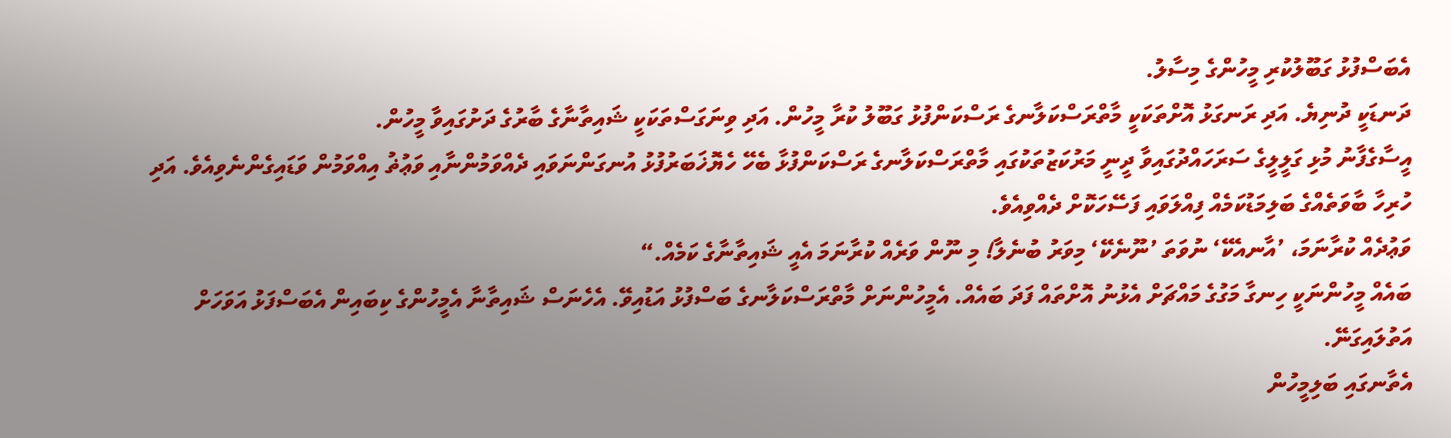އެބަސްފުޅު ގަބޫލުކުރި މީހުންގެ މިސާލު.
ދަނޑަކީ ދުނިޔެ. އަދި ރަނގަޅު އޮށްތަކަކީ މާތްރަސްކަލާނގެ ރަސްކަންފުޅު ގަބޫލު ކުރާ މީހުން. އަދި ވިނަގަސްތަކަކީ ޝައިތާނާގެ ބާރުގެ ދަށުގައިވާ މީހުން.
އީސާގެފާނު މުޅި ގަލީލީގެ ސަރަހައްދުގައިވާ ދީނީ މަރުކަޒުތަކުގައި މާތްރަސްކަލާނގެ ރަސްކަންފުޅާ ބެހޭ ހެޔޮޚަބަރުފުޅު އުނގަންނަވައި ދެއްވަމުންނާއި ވަޢުޡު އިއްވަމުން ވަޑައިގެންނެވިއެވެ. އަދި ހުރިހާ ބާވަތެއްގެ ބަލިމަޑުކަމެއް ފިއްލަވައި ފަސޭހަކޮށް ދެއްވިއެވެ.
ވަޢުދެއް ކުރާނަމަ، ’އާނއެކޭ‘ ނުވަތަ ’ނޫނެކޭ‘ މިވަރު ބުނެލާ! މި ނޫން ވަރެއް ކުރާނަމަ އެއީ ޝައިތާނާގެ ކަމެއް.“
ބައެއް މީހުންނަކީ ހިނގާ މަގުގެ މައްޗަށް އެޅުނު އޮށްތައް ފަދަ ބައެއް. އެމީހުންނަށް މާތްރަސްކަލާނގެ ބަސްފުޅު އަޑުއިވޭ. އެހެނަސް ޝައިތާނާ އެމީހުންގެ ކިބައިން އެބަސްފަޅު އަވަހަށް އަތުލައިގަނޭ.
އެތާނގައި ބަލިމީހުން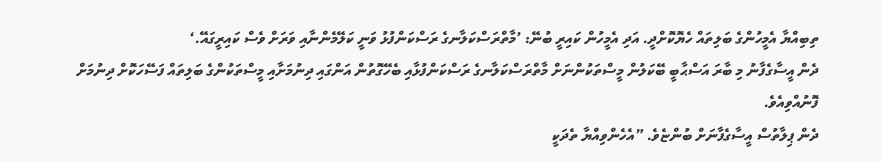ތިބިއްޔާ އެމީހުންގެ ބަލިތައް ހެޔޮކޮށްދީ. އަދި އެމީހުން ކައިރީ ބުނޭ: ’މާތްރަސްކަލާނގެ ރަސްކަންފުޅު ވަނީ ކަލޭމެންނާއި ވަރަށް ވެސް ކައިރީގައޭ.‘
ދެން އީސާގެފާނު މި ބާރަ އަސްޙާބީ ބޭކަލުން މީސްތަކުންނަށް މާތްރަސްކަލާނގެ ރަސްކަންފުޅާއި ބެހޭގޮތުން އަންގައި ދިނުމަށާއި މީސްތަކުންގެ ބަލިތައް ފަސޭހަކޮށް ދިނުމަށް ފޮނުއްވިއެވެ.
ދެން ޕިލާތުސް އީސާގެފާނަށް ބުންޏެވެ. ”އެހެންވިއްޔާ ތެދަކީ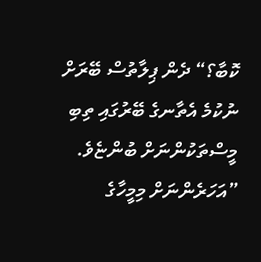ކޮބާ؟“ ދެން ޕިލާތުސް ބޭރަށް ނުކުމެ އެތާނގެ ބޭރުގައި ތިބި މީސްތަކުންނަށް ބުންޏެވެ. ”އަހަރެންނަށް މިމީހާގެ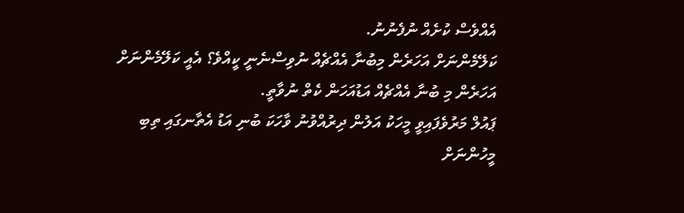އެއްވެސް ކުށެއް ނުފެނުނު.
ކަލޭމެންނަށް އަހަރެން މިބުނާ އެއްޗެއް ނުވިސްނެނީ ކީއްވެ؟ އެއީ ކަލޭމެންނަށް އަހަރެން މި ބުނާ އެއްޗެއް އަޑުއަހަން ކެތް ނުވާތީ.
ޕައުލް މަރުވެފައިވީ މީހަކު އަލުން ދިރުއްވުނު ވާހަކަ ބުނި އަޑު އެތާނގައި ތިބި މީހުންނަށް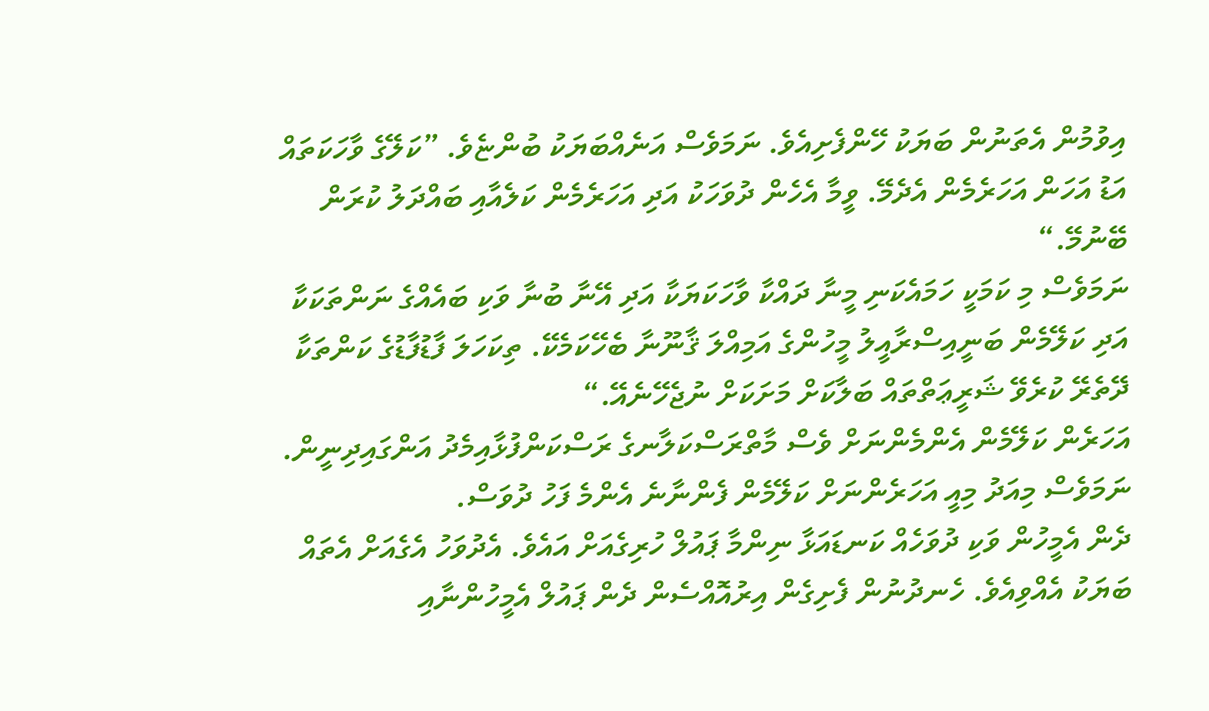އިވުމުން އެތަނުން ބަޔަކު ހޭންފެށިއެވެ. ނަމަވެސް އަނެއްބަޔަކު ބުންޏެވެ. ”ކަލޭގެ ވާހަކަތައް އަޑު އަހަން އަހަރެމެން އެދެމޭ. ވީމާ އެހެން ދުވަހަކު އަދި އަހަރެމެން ކަލެއާއި ބައްދަލު ކުރަން ބޭނުމޭ.“
ނަމަވެސް މި ކަމަކީ ހަމައެކަނި މީނާ ދައްކާ ވާހަކަޔަކާ އަދި އޭނާ ބުނާ ވަކި ބައެއްގެ ނަންތަކަކާ އަދި ކަލޭމެން ބަނީއިސްރާއީލު މީހުންގެ އަމިއްލަ ޤާނޫނާ ބެހޭކަމެކޭ. ތިކަހަލަ ފާޑުފާޑުގެ ކަންތަކާ ދޭތެރޭ ކުރެވޭ ޝަރީޢަތްތައް ބަލާކަށް މަށަކަށް ނުޖެހޭނެއޭ.“
އަހަރެން ކަލޭމެން އެންމެންނަށް ވެސް މާތްރަސްކަލާނގެ ރަސްކަންފުޅާއިމެދު އަންގައިދިނީން. ނަމަވެސް މިއަދު މިއީ އަހަރެންނަށް ކަލޭމެން ފެންނާނެ އެންމެ ފަހު ދުވަސް.
ދެން އެމީހުން ވަކި ދުވަހެއް ކަނޑައަޅާ ނިންމާ ޕައުލް ހުރިގެއަށް އައެވެ. އެދުވަހު އެގެއަށް އެތައް ބަޔަކު އެއްވިއެވެ. ހެނދުނުން ފެށިގެން އިރުއޮއްސެން ދެން ޕައުލް އެމީހުންނާއި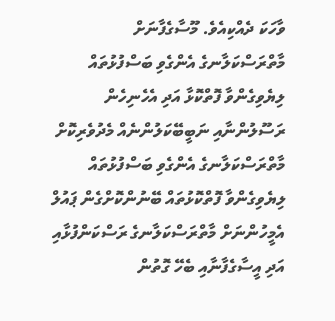ވާހަކަ ދެއްކިއެވެ. މޫސާގެފާނަށް މާތްރަސްކަލާނގެ އެންގެވި ބަސްފުޅުތައް ލިޔެވިގެންވާ ފޮތްކޮޅާ އަދި އެހެނިހެން ރަސޫލުންނާއި ނަބީބޭކަލުންނެއް މެދުވެރިކޮށް މާތްރަސްކަލާނގެ އެންގެވި ބަސްފުޅުތައް ލިޔެވިގެންވާ ފޮތްކޮޅުތައް ބޭނުންކޮށްގެން ޕައުލް އެމީހުންނަށް މާތްރަސްކަލާނގެ ރަސްކަންފުޅާއި އަދި އީސާގެފާނާއި ބެހޭ ގޮތުން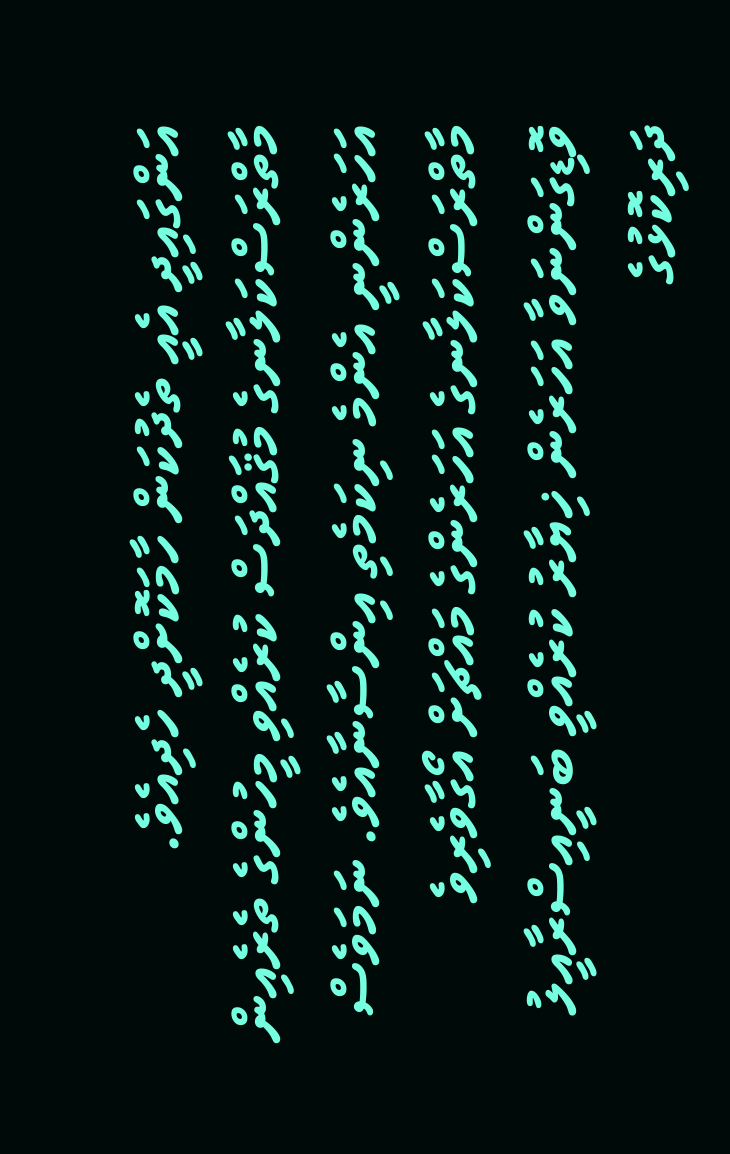އަންގައިދީ އެއީ ތެދުކަން ހާމަކޮށްދީ ހެދިއެވެ.
މާތްރަސްކަލާނގެ މުޤައްދަސް ކުރެއްވި މީހުންގެ ތެރެއިން އަހަރެންނީ އެންމެ ނިކަމެތި އިންސާނާއެވެ. ނަމަވެސް މާތްރަސްކަލާނގެ އަހަރެންގެ މައްޗަށް އޯގާވެރިވެ ވޮޑިގަންނަވާ އަހަރެން ޚިޔާރު ކުރެއްވީ ބަނީއިސްރާއީލު ދަރިކޮޅުގެ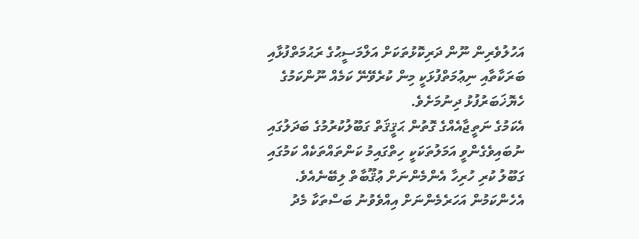އަހުލުވެރިން ނޫން ދަރިކޮޅުތަކަށް އަލްމަސީޙުގެ ރަޙުމަތްފުޅާއި ބަރަކާތާއި ނިޢުމަތްފުޅަކީ މިން ކުރެވޭނޭ ކަމެއް ނޫންކަމުގެ ހެޔޮޚަބަރުފުޅު ދިނުމަށެވެ.
އެކަމުގެ ނަތީޖާއެއްގެ ގޮތުން ޙަޤީޤަތް ގަބޫލުކުރުމުގެ ބަދަލުގައި ނުބައިވެގެންވީ އަމަލުތަކަކީ ހިތްގައިމު ކަންތައްތަކެއް ކަމުގައި ގަބޫލު ކުރި ހުރިހާ އެންމެންނަށް ޢުޤޫބާތް ލިބޭނެއެވެ.
އެހެންކަމުން އަހަރެމެންނަށް އިއްވެވުނު ބަސްތަކާ މެދު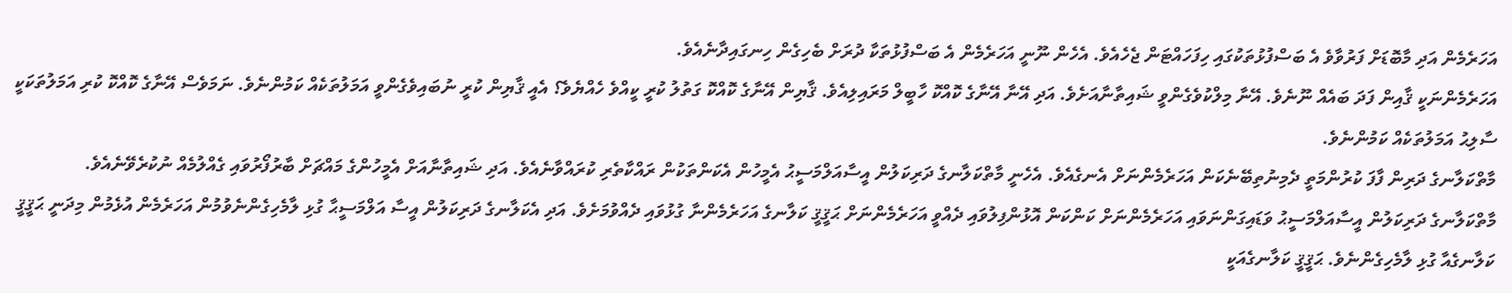އަހަރެމެން އަދި މާބޮޑަށް ފަރުވާވެ އެ ބަސްފުޅުތަކުގައި ހިފަހައްޓަން ޖެހެއެވެ. އެހެން ނޫނީ އަހަރެމެން އެ ބަސްފުޅުތަކާ ދުރަށް ބެހިގެން ހިނގައިދާނެއެވެ.
އަހަރެމެންނަކީ ޤާއިން ފަދަ ބައެއް ނޫނެވެ. އޭނާ މިލްކުވެގެންވީ ޝައިތާނާއަށެވެ. އަދި އޭނާ އޭނާގެ ކޮއްކޮ ހާބީލް މަރައިލިއެވެ. ޤާޔިން އޭނާގެ ކޮއްކޮ ގަތުލު ކުރީ ކީއްވެ ހެއްޔެވެ؟ އެއީ ޤާޔިން ކުރީ ނުބައިވެގެންވީ އަމަލުތަކެއް ކަމުންނެވެ. ނަމަވެސް އޭނާގެ ކޮއްކޮ ކުރި އަމަލުތަކަކީ ސާލިޙު އަމަލުތަކެއް ކަމުންނެވެ.
މާތްކަލާނގެ ދަރިން ފާފަ ކުރުންމަތީ ދެމިނުތިބޭނެކަން އަހަރެމެންނަށް އެނގެއެވެ. އެހެނީ މާތްކަލާނގެ ދަރިކަލުން އީސާއަލްމަސީޙު އެމީހުން އެކަންތަކުން ރައްކާތެރި ކުރައްވާނެއެވެ. އަދި ޝައިތާނާއަށް އެމީހުންގެ މައްޗަށް ބާރުފޯރުވައި ގެއްލުމެއް ނުކުރެވޭނެއެވެ.
މާތްކަލާނގެ ދަރިކަލުން އީސާއަލްމަސީޙު ވަޑައިގަންނަވައި އަހަރެމެންނަށް ކަންކަން އޮޅުންފިލުވައި ދެއްވީ އަހަރެމެންނަށް ޙަޤީޤީ ކަލާނގެ އަހަރެމެންނާ ގުޅުވައި ދެއްވުމަށެވެ. އަދި އެކަލާނގެ ދަރިކަލުން އީސާ އަލްމަސީޙާ ގުޅި ލާމެހިގެންނެވުމުން އަހަރެމެން އުޅެމުން މިދަނީ ޙަޤީޤީ ކަލާނގެއާ ގުޅި ލާމެހިގެންނެވެ. ޙަޤީޤީ ކަލާނގެއަކީ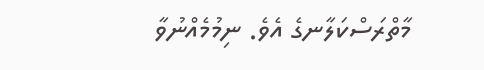މާތްރަސްކަލާނގެ އެވެ. ނިމުމެއްނުވާ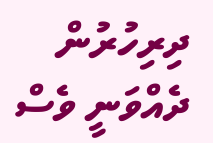ދިރިހުރުން ދެއްވަނީ ވެސް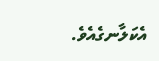އެކަލާނގެއެވެ.